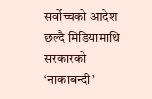सर्वोच्चको आदेश छल्दै मिडियामाथि सरकारको ‘नाकाबन्दी’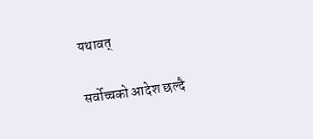यथावत्

सर्वोच्चको आदेश छल्दै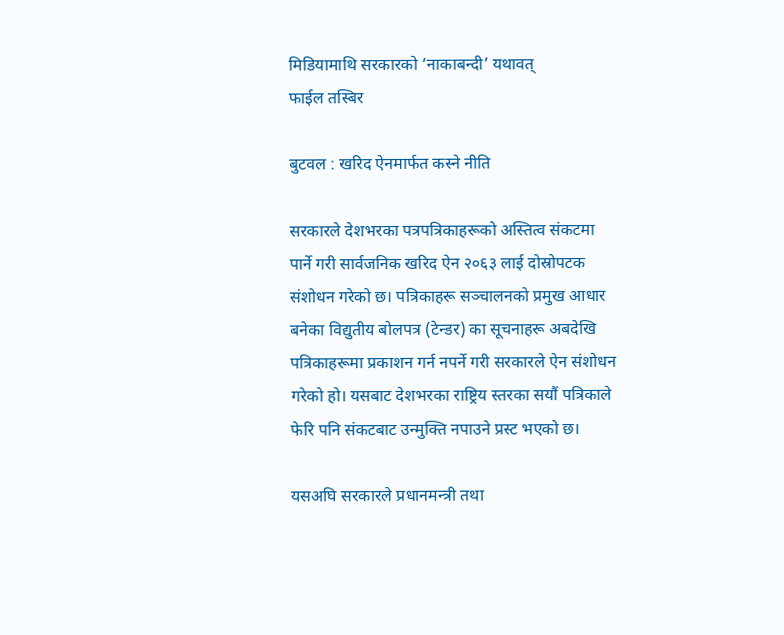मिडियामाथि सरकारको ‘नाकाबन्दी’ यथावत्
फाईल तस्बिर

बुटवल : खरिद ऐनमार्फत कस्ने नीति

सरकारले देशभरका पत्रपत्रिकाहरूको अस्तित्व संकटमा पार्ने गरी सार्वजनिक खरिद ऐन २०६३ लाई दोस्रोपटक संशोधन गरेको छ। पत्रिकाहरू सञ्चालनको प्रमुख आधार बनेका विद्युतीय बोलपत्र (टेन्डर) का सूचनाहरू अबदेखि पत्रिकाहरूमा प्रकाशन गर्न नपर्ने गरी सरकारले ऐन संशोधन गरेको हो। यसबाट देशभरका राष्ट्रिय स्तरका सयौं पत्रिकाले फेरि पनि संकटबाट उन्मुक्ति नपाउने प्रस्ट भएको छ।

यसअघि सरकारले प्रधानमन्त्री तथा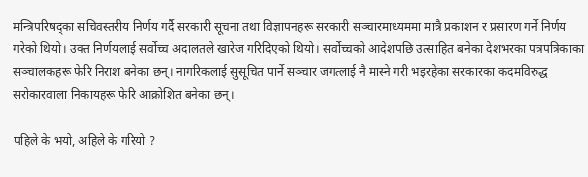मन्त्रिपरिषद्का सचिवस्तरीय निर्णय गर्दै सरकारी सूचना तथा विज्ञापनहरू सरकारी सञ्चारमाध्यममा मात्रै प्रकाशन र प्रसारण गर्ने निर्णय गरेको थियो। उक्त निर्णयलाई सर्वोच्च अदालतले खारेज गरिदिएको थियो। सर्वोच्चको आदेशपछि उत्साहित बनेका देशभरका पत्रपत्रिकाका सञ्चालकहरू फेरि निराश बनेका छन्। नागरिकलाई सुसूचित पार्ने सञ्चार जगत्लाई नै मास्ने गरी भइरहेका सरकारका कदमविरुद्ध सरोकारवाला निकायहरू फेरि आक्रोशित बनेका छन्।

पहिले के भयो, अहिले के गरियो ?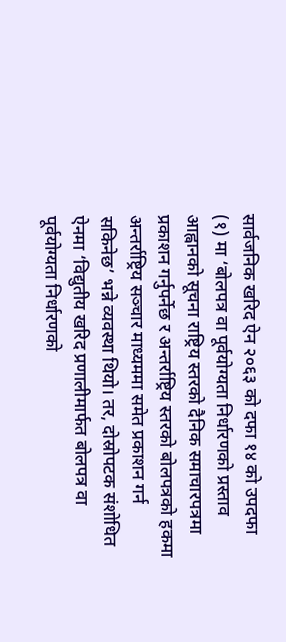सार्वजनिक खरिद ऐन २०६३ को दफा १४ को उपदफा (१) मा ‘बोलपत्र वा पूर्वयोग्यता निर्धारणको प्रस्ताव आह्वानको सूचना राष्ट्रिय स्तरको दैनिक समाचारपत्रमा प्रकाशन गर्नुपर्नेछ र अन्तर्राष्ट्रिय स्तरको बोलपत्रको हकमा अन्तर्राष्ट्रिय सञ्चार माध्यममा समेत प्रकाशन गर्न सकिनेछ’ भन्ने व्यवस्था थियो। तर, दोस्रोपटक संशोधित ऐनमा ‘विद्युतीय खरिद प्रणालीमार्फत बोलपत्र वा पूर्वयोग्यता निर्धारणको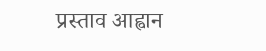प्रस्ताव आह्वान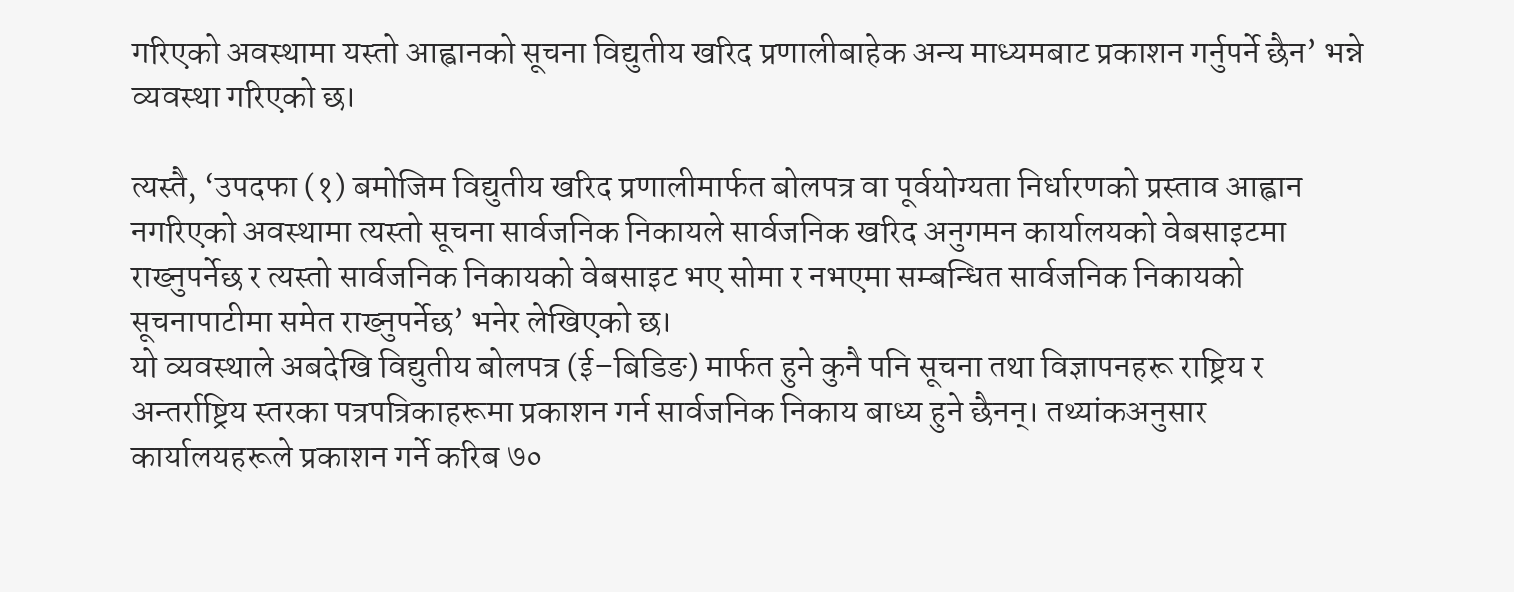गरिएको अवस्थामा यस्तो आह्वानको सूचना विद्युतीय खरिद प्रणालीबाहेक अन्य माध्यमबाट प्रकाशन गर्नुपर्ने छैन’ भन्ने व्यवस्था गरिएको छ।

त्यस्तै, ‘उपदफा (१) बमोजिम विद्युतीय खरिद प्रणालीमार्फत बोलपत्र वा पूर्वयोग्यता निर्धारणको प्रस्ताव आह्वान नगरिएको अवस्थामा त्यस्तो सूचना सार्वजनिक निकायले सार्वजनिक खरिद अनुगमन कार्यालयको वेबसाइटमा राख्नुपर्नेछ र त्यस्तो सार्वजनिक निकायको वेबसाइट भए सोमा र नभएमा सम्बन्धित सार्वजनिक निकायको सूचनापाटीमा समेत राख्नुपर्नेछ’ भनेर लेखिएको छ।
यो व्यवस्थाले अबदेखि विद्युतीय बोलपत्र (ई–बिडिङ) मार्फत हुने कुनै पनि सूचना तथा विज्ञापनहरू राष्ट्रिय र अन्तर्राष्ट्रिय स्तरका पत्रपत्रिकाहरूमा प्रकाशन गर्न सार्वजनिक निकाय बाध्य हुने छैनन्। तथ्यांकअनुसार कार्यालयहरूले प्रकाशन गर्ने करिब ७०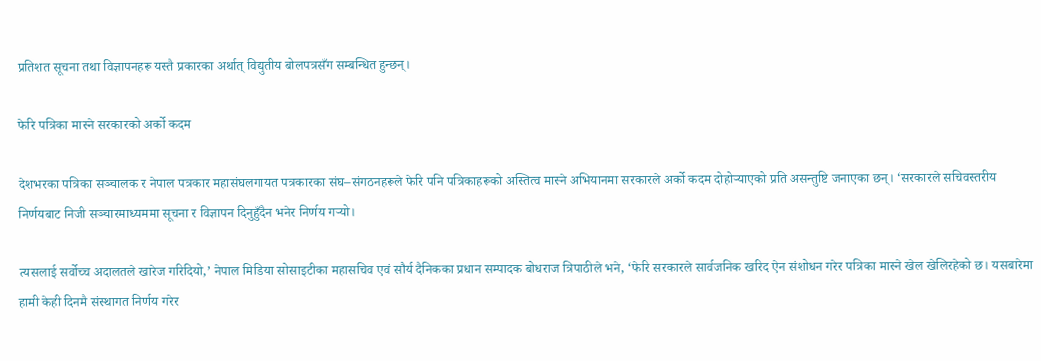प्रतिशत सूचना तथा विज्ञापनहरू यस्तै प्रकारका अर्थात् विद्युतीय बोलपत्रसँग सम्बन्धित हुन्छन्।

फेरि पत्रिका मास्ने सरकारको अर्को कदम

देशभरका पत्रिका सञ्चालक र नेपाल पत्रकार महासंघलगायत पत्रकारका संघ–संगठनहरूले फेरि पनि पत्रिकाहरूको अस्तित्व मास्ने अभियानमा सरकारले अर्को कदम दोहोर्‍याएको प्रति असन्तुष्टि जनाएका छन्। ‘सरकारले सचिवस्तरीय निर्णयबाट निजी सञ्चारमाध्यममा सूचना र विज्ञापन दिनुहुँदैन भनेर निर्णय गर्‍यो।

त्यसलाई सर्वोच्च अदालतले खारेज गरिदियो,’ नेपाल मिडिया सोसाइटीका महासचिव एवं सौर्य दैनिकका प्रधान सम्पादक बोधराज त्रिपाठीले भने, ‘फेरि सरकारले सार्वजनिक खरिद ऐन संशोधन गरेर पत्रिका मास्ने खेल खेलिरहेको छ। यसबारेमा हामी केही दिनमै संस्थागत निर्णय गरेर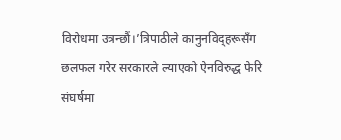विरोधमा उत्रन्छौं।’त्रिपाठीले कानुनविद्हरूसँग छलफल गरेर सरकारले ल्याएको ऐनविरुद्ध फेरि संघर्षमा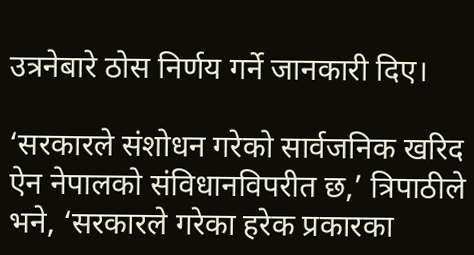उत्रनेबारे ठोस निर्णय गर्ने जानकारी दिए।

‘सरकारले संशोधन गरेको सार्वजनिक खरिद ऐन नेपालको संविधानविपरीत छ,’ त्रिपाठीले भने, ‘सरकारले गरेका हरेक प्रकारका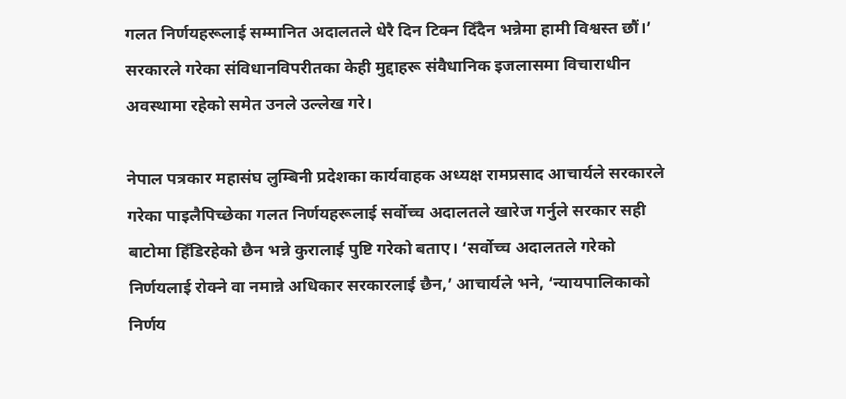गलत निर्णयहरूलाई सम्मानित अदालतले धेरै दिन टिक्न दिँदैन भन्नेमा हामी विश्वस्त छौं।’ सरकारले गरेका संविधानविपरीतका केही मुद्दाहरू संवैधानिक इजलासमा विचाराधीन अवस्थामा रहेको समेत उनले उल्लेख गरे।

नेपाल पत्रकार महासंघ लुम्बिनी प्रदेशका कार्यवाहक अध्यक्ष रामप्रसाद आचार्यले सरकारले गरेका पाइलैपिच्छेका गलत निर्णयहरूलाई सर्वोच्च अदालतले खारेज गर्नुले सरकार सही बाटोमा हिँडिरहेको छैन भन्ने कुरालाई पुष्टि गरेको बताए। ‘सर्वोच्च अदालतले गरेको निर्णयलाई रोक्ने वा नमान्ने अधिकार सरकारलाई छैन,’ आचार्यले भने, ‘न्यायपालिकाको निर्णय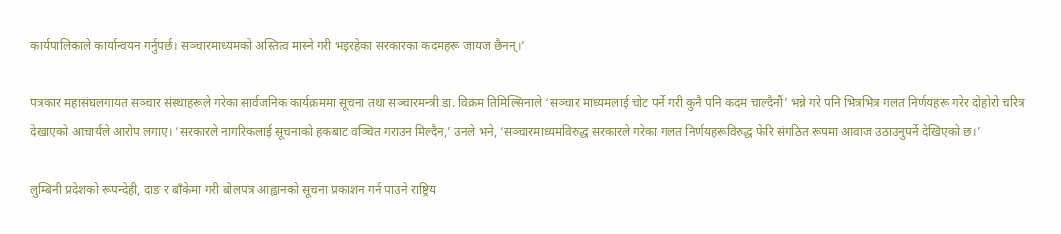कार्यपालिकाले कार्यान्वयन गर्नुपर्छ। सञ्चारमाध्यमको अस्तित्व मास्ने गरी भइरहेका सरकारका कदमहरू जायज छैनन्।’

पत्रकार महासंघलगायत सञ्चार संस्थाहरूले गरेका सार्वजनिक कार्यक्रममा सूचना तथा सञ्चारमन्त्री डा. विक्रम तिमिल्सिनाले ‘सञ्चार माध्यमलाई चोट पर्ने गरी कुनै पनि कदम चाल्दैनौं’ भन्ने गरे पनि भित्रभित्र गलत निर्णयहरू गरेर दोहोरो चरित्र देखाएको आचार्यले आरोप लगाए। ‘सरकारले नागरिकलाई सूचनाको हकबाट वञ्चित गराउन मिल्दैन,’ उनले भने, ‘सञ्चारमाध्यमविरुद्ध सरकारले गरेका गलत निर्णयहरूविरुद्ध फेरि संगठित रूपमा आवाज उठाउनुपर्ने देखिएको छ।’

लुम्बिनी प्रदेशको रूपन्देही, दाङ र बाँकेमा गरी बोलपत्र आह्वानको सूचना प्रकाशन गर्न पाउने राष्ट्रिय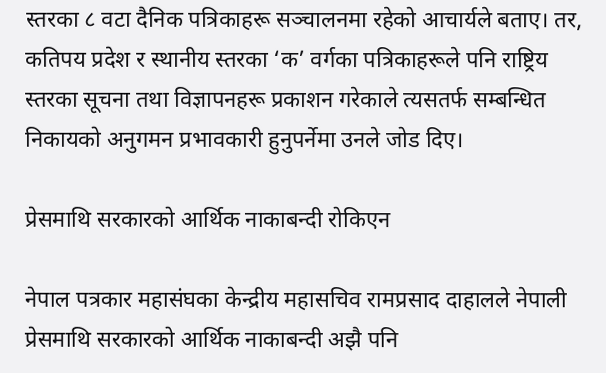स्तरका ८ वटा दैनिक पत्रिकाहरू सञ्चालनमा रहेको आचार्यले बताए। तर, कतिपय प्रदेश र स्थानीय स्तरका ‘क’ वर्गका पत्रिकाहरूले पनि राष्ट्रिय स्तरका सूचना तथा विज्ञापनहरू प्रकाशन गरेकाले त्यसतर्फ सम्बन्धित निकायको अनुगमन प्रभावकारी हुनुपर्नेमा उनले जोड दिए।

प्रेसमाथि सरकारको आर्थिक नाकाबन्दी रोकिएन

नेपाल पत्रकार महासंघका केन्द्रीय महासचिव रामप्रसाद दाहालले नेपाली प्रेसमाथि सरकारको आर्थिक नाकाबन्दी अझै पनि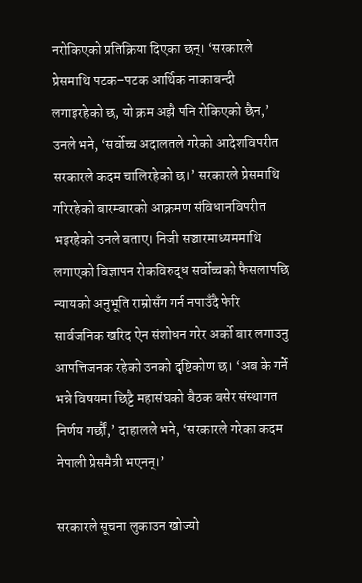नरोकिएको प्रतिक्रिया दिएका छन्। ‘सरकारले प्रेसमाथि पटक–पटक आर्थिक नाकाबन्दी लगाइरहेको छ, यो क्रम अझै पनि रोकिएको छैन,’ उनले भने, ‘सर्वोच्च अदालतले गरेको आदेशविपरीत सरकारले कदम चालिरहेको छ।’ सरकारले प्रेसमाथि गरिरहेको बारम्बारको आक्रमण संविधानविपरीत भइरहेको उनले बताए। निजी सञ्चारमाध्यममाथि लगाएको विज्ञापन रोकविरुद्ध सर्वोच्चको फैसलापछि न्यायको अनुभूति राम्रोसँग गर्न नपाउँदै फेरि सार्वजनिक खरिद ऐन संशोधन गरेर अर्को बार लगाउनु आपत्तिजनक रहेको उनको दृष्टिकोण छ। ‘अब के गर्ने भन्ने विषयमा छिट्टै महासंघको बैठक बसेर संस्थागत निर्णय गर्छौं,’ दाहालले भने, ‘सरकारले गरेका कदम नेपाली प्रेसमैत्री भएनन्।’

सरकारले सूचना लुकाउन खोज्यो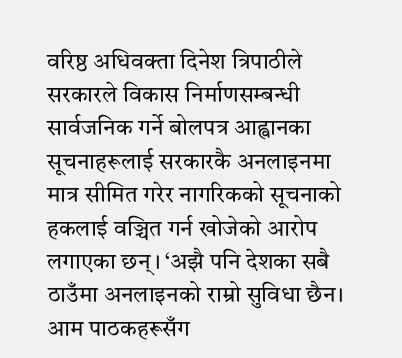वरिष्ठ अधिवक्ता दिनेश त्रिपाठीले सरकारले विकास निर्माणसम्बन्धी सार्वजनिक गर्ने बोलपत्र आह्वानका सूचनाहरूलाई सरकारकै अनलाइनमा मात्र सीमित गरेर नागरिकको सूचनाको हकलाई वञ्चित गर्न खोजेको आरोप लगाएका छन्। ‘अझै पनि देशका सबै ठाउँमा अनलाइनको राम्रो सुविधा छैन। आम पाठकहरूसँग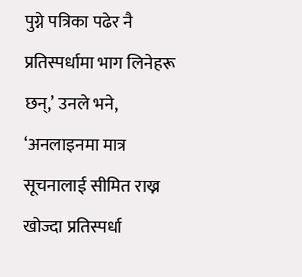पुग्ने पत्रिका पढेर नै प्रतिस्पर्धामा भाग लिनेहरू छन्,’ उनले भने, ‘अनलाइनमा मात्र सूचनालाई सीमित राख्न खोज्दा प्रतिस्पर्धा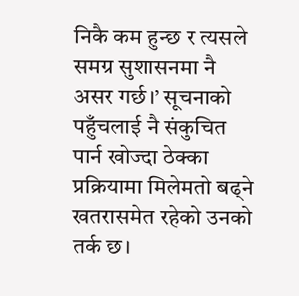निकै कम हुन्छ र त्यसले समग्र सुशासनमा नै असर गर्छ।’ सूचनाको पहुँचलाई नै संकुचित पार्न खोज्दा ठेक्का प्रक्रियामा मिलेमतो बढ्ने खतरासमेत रहेको उनको तर्क छ।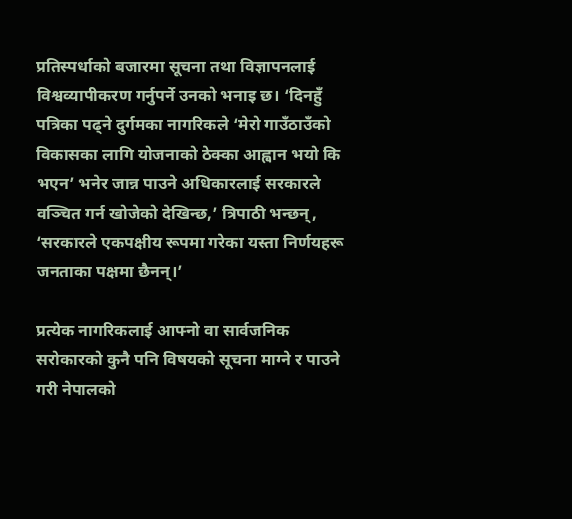प्रतिस्पर्धाको बजारमा सूचना तथा विज्ञापनलाई विश्वव्यापीकरण गर्नुपर्ने उनको भनाइ छ। ‘दिनहुँ पत्रिका पढ्ने दुर्गमका नागरिकले ‘मेरो गाउँठाउँको विकासका लागि योजनाको ठेक्का आह्वान भयो कि भएन’ भनेर जान्न पाउने अधिकारलाई सरकारले वञ्चित गर्न खोजेको देखिन्छ,’ त्रिपाठी भन्छन्, ‘सरकारले एकपक्षीय रूपमा गरेका यस्ता निर्णयहरू जनताका पक्षमा छैनन्।’

प्रत्येक नागरिकलाई आफ्नो वा सार्वजनिक सरोकारको कुनै पनि विषयको सूचना माग्ने र पाउने गरी नेपालको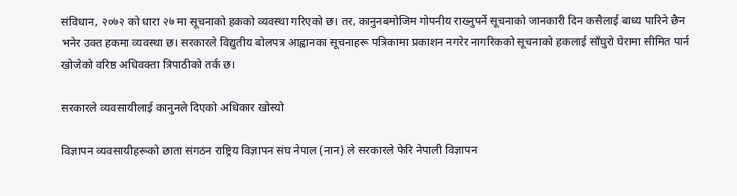संविधान, २०७२ को धारा २७ मा सूचनाको हकको व्यवस्था गरिएको छ। तर, कानुनबमोजिम गोपनीय राख्नुपर्ने सूचनाको जानकारी दिन कसैलाई बाध्य पारिने छैन भनेर उक्त हकमा व्यवस्था छ। सरकारले विद्युतीय बोलपत्र आह्वानका सूचनाहरू पत्रिकामा प्रकाशन नगरेर नागरिकको सूचनाको हकलाई साँघुरो घेरामा सीमित पार्न खोजेको वरिष्ठ अधिवक्ता त्रिपाठीको तर्क छ।

सरकारले व्यवसायीलाई कानुनले दिएको अधिकार खोस्यो

विज्ञापन व्यवसायीहरूको छाता संगठन राष्ट्रिय विज्ञापन संघ नेपाल (नान) ले सरकारले फेरि नेपाली विज्ञापन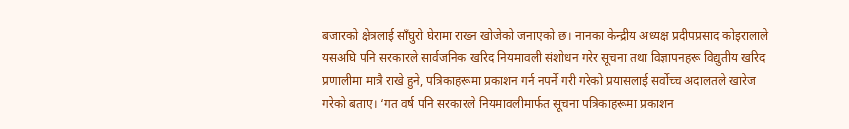बजारको क्षेत्रलाई साँघुरो घेरामा राख्न खोजेको जनाएको छ। नानका केन्द्रीय अध्यक्ष प्रदीपप्रसाद कोइरालाले यसअघि पनि सरकारले सार्वजनिक खरिद नियमावली संशोधन गरेर सूचना तथा विज्ञापनहरू विद्युतीय खरिद प्रणालीमा मात्रै राखे हुने, पत्रिकाहरूमा प्रकाशन गर्न नपर्ने गरी गरेको प्रयासलाई सर्वोच्च अदालतले खारेज गरेको बताए। ‘गत वर्ष पनि सरकारले नियमावलीमार्फत सूचना पत्रिकाहरूमा प्रकाशन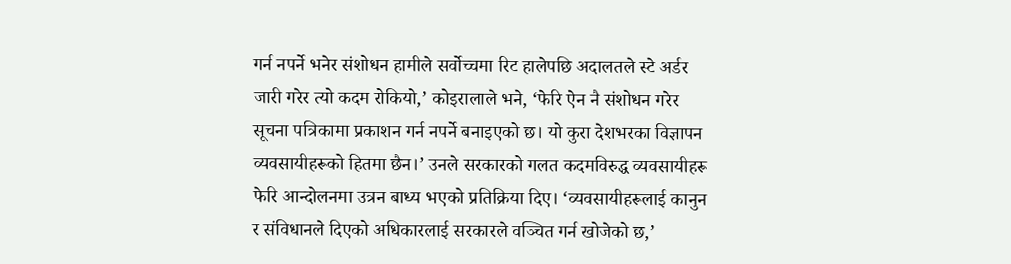गर्न नपर्ने भनेर संशोधन हामीले सर्वोच्चमा रिट हालेपछि अदालतले स्टे अर्डर जारी गरेर त्यो कदम रोकियो,’ कोइरालाले भने, ‘फेरि ऐन नै संशोधन गरेर सूचना पत्रिकामा प्रकाशन गर्न नपर्ने बनाइएको छ। यो कुरा देशभरका विज्ञापन व्यवसायीहरूको हितमा छैन।’ उनले सरकारको गलत कदमविरुद्ध व्यवसायीहरू फेरि आन्दोलनमा उत्रन बाध्य भएको प्रतिक्रिया दिए। ‘व्यवसायीहरूलाई कानुन र संविधानले दिएको अधिकारलाई सरकारले वञ्चित गर्न खोजेको छ,’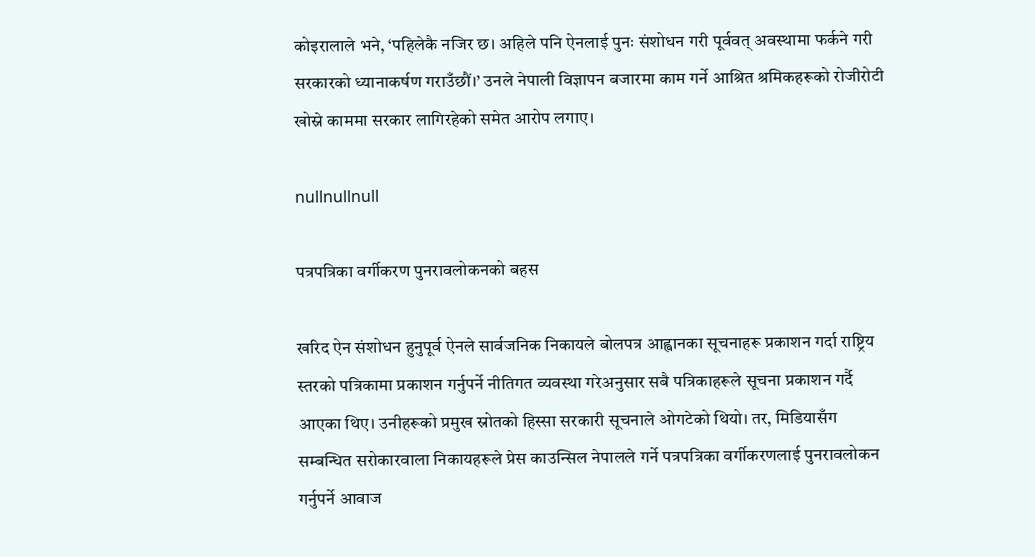कोइरालाले भने, ‘पहिलेकै नजिर छ। अहिले पनि ऐनलाई पुनः संशोधन गरी पूर्ववत् अवस्थामा फर्कने गरी सरकारको ध्यानाकर्षण गराउँछौं।’ उनले नेपाली विज्ञापन बजारमा काम गर्ने आश्रित श्रमिकहरूको रोजीरोटी खोस्ने काममा सरकार लागिरहेको समेत आरोप लगाए।

nullnullnull

पत्रपत्रिका वर्गीकरण पुनरावलोकनको बहस

खरिद ऐन संशोधन हुनुपूर्व ऐनले सार्वजनिक निकायले बोलपत्र आह्वानका सूचनाहरू प्रकाशन गर्दा राष्ट्रिय स्तरको पत्रिकामा प्रकाशन गर्नुपर्ने नीतिगत व्यवस्था गरेअनुसार सबै पत्रिकाहरूले सूचना प्रकाशन गर्दै आएका थिए। उनीहरूको प्रमुख स्रोतको हिस्सा सरकारी सूचनाले ओगटेको थियो। तर, मिडियासँग सम्बन्धित सरोकारवाला निकायहरूले प्रेस काउन्सिल नेपालले गर्ने पत्रपत्रिका वर्गीकरणलाई पुनरावलोकन गर्नुपर्ने आवाज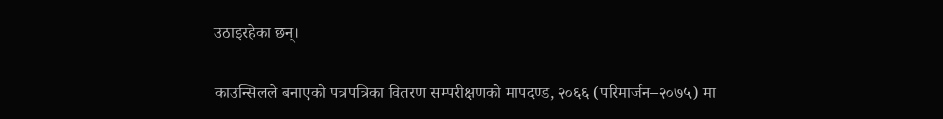उठाइरहेका छन्।

काउन्सिलले बनाएको पत्रपत्रिका वितरण सम्परीक्षणको मापदण्ड, २०६६ (परिमार्जन–२०७५) मा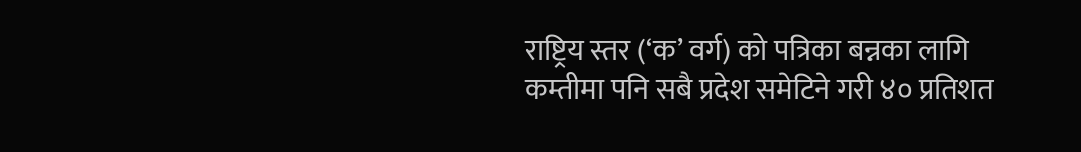राष्ट्रिय स्तर (‘क’ वर्ग) को पत्रिका बन्नका लागि कम्तीमा पनि सबै प्रदेश समेटिने गरी ४० प्रतिशत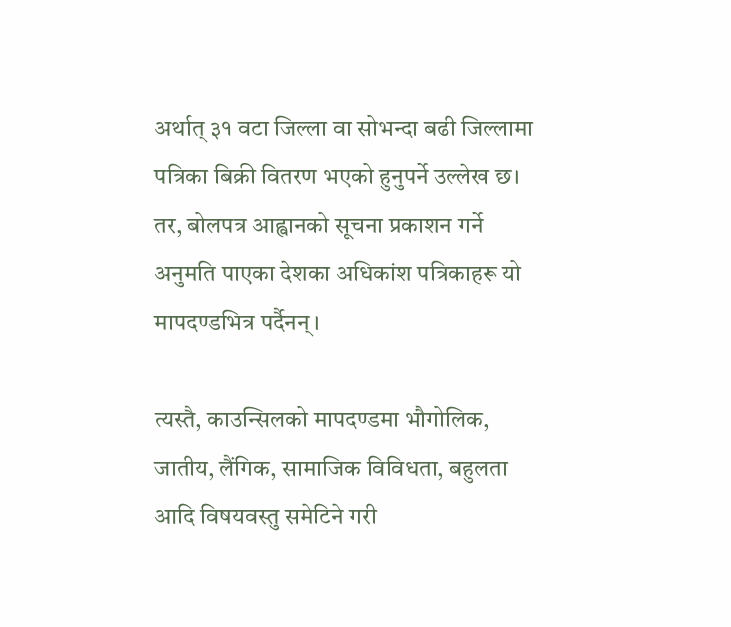अर्थात् ३१ वटा जिल्ला वा सोभन्दा बढी जिल्लामा पत्रिका बिक्री वितरण भएको हुनुपर्ने उल्लेख छ। तर, बोलपत्र आह्वानको सूचना प्रकाशन गर्ने अनुमति पाएका देशका अधिकांश पत्रिकाहरू यो
मापदण्डभित्र पर्दैनन्।

त्यस्तै, काउन्सिलको मापदण्डमा भौगोलिक, जातीय, लैंगिक, सामाजिक विविधता, बहुलता आदि विषयवस्तु समेटिने गरी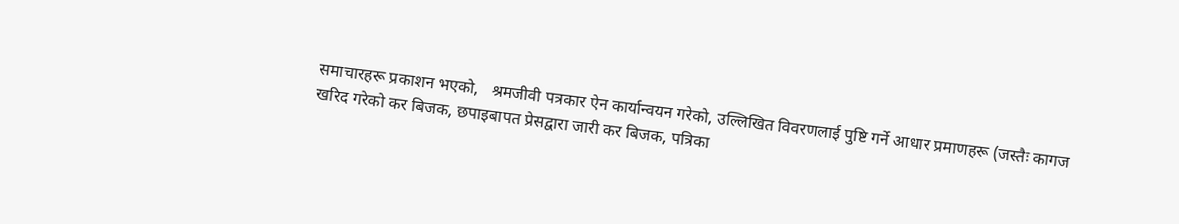समाचारहरू प्रकाशन भएको,   श्रमजीवी पत्रकार ऐन कार्यान्वयन गरेको, उल्लिखित विवरणलाई पुष्टि गर्ने आधार प्रमाणहरू (जस्तैः कागज खरिद गरेको कर बिजक, छपाइबापत प्रेसद्वारा जारी कर बिजक, पत्रिका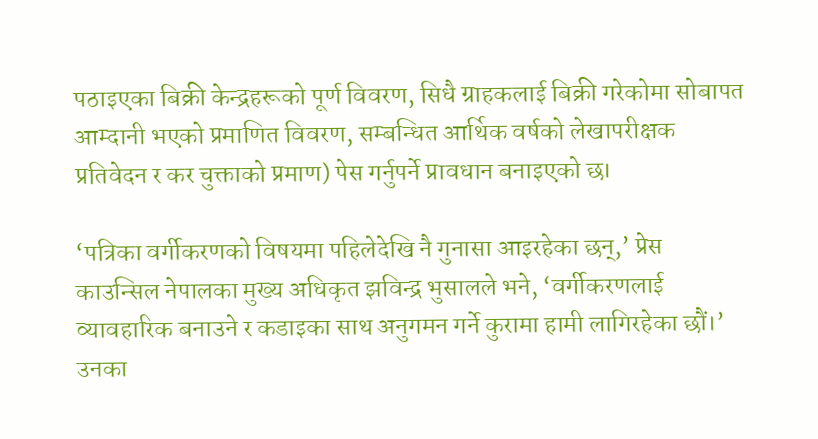पठाइएका बिक्री केन्द्रहरूको पूर्ण विवरण, सिधै ग्राहकलाई बिक्री गरेकोमा सोबापत आम्दानी भएको प्रमाणित विवरण, सम्बन्धित आर्थिक वर्षको लेखापरीक्षक प्रतिवेदन र कर चुक्ताको प्रमाण) पेस गर्नुपर्ने प्रावधान बनाइएको छ।

‘पत्रिका वर्गीकरणको विषयमा पहिलेदेखि नै गुनासा आइरहेका छन्,’ प्रेस काउन्सिल नेपालका मुख्य अधिकृत झविन्द्र भुसालले भने, ‘वर्गीकरणलाई व्यावहारिक बनाउने र कडाइका साथ अनुगमन गर्ने कुरामा हामी लागिरहेका छौं।’ उनका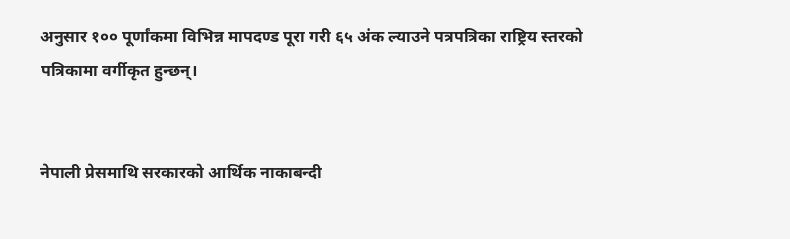अनुसार १०० पूर्णांकमा विभिन्न मापदण्ड पूरा गरी ६५ अंक ल्याउने पत्रपत्रिका राष्ट्रिय स्तरको पत्रिकामा वर्गीकृत हुन्छन्।


नेपाली प्रेसमाथि सरकारको आर्थिक नाकाबन्दी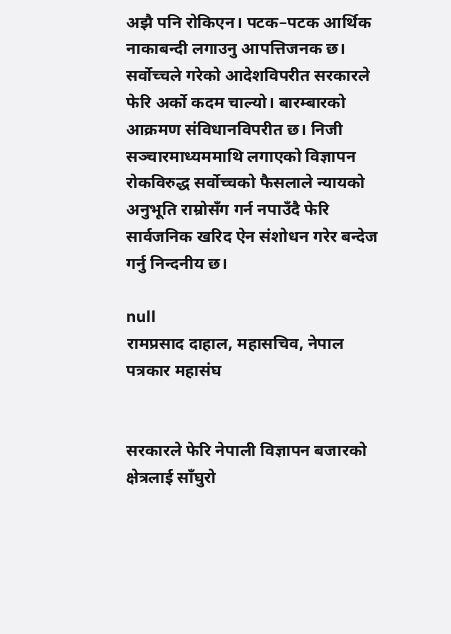अझै पनि रोकिएन। पटक–पटक आर्थिक नाकाबन्दी लगाउनु आपत्तिजनक छ। सर्वोच्चले गरेको आदेशविपरीत सरकारले फेरि अर्को कदम चाल्यो। बारम्बारको आक्रमण संविधानविपरीत छ। निजी सञ्चारमाध्यममाथि लगाएको विज्ञापन रोकविरुद्ध सर्वोच्चको फैसलाले न्यायको अनुभूति राम्रोसँग गर्न नपाउँदै फेरि सार्वजनिक खरिद ऐन संशोधन गरेर बन्देज गर्नु निन्दनीय छ।

null
रामप्रसाद दाहाल, महासचिव, नेपाल पत्रकार महासंघ


सरकारले फेरि नेपाली विज्ञापन बजारको क्षेत्रलाई साँघुरो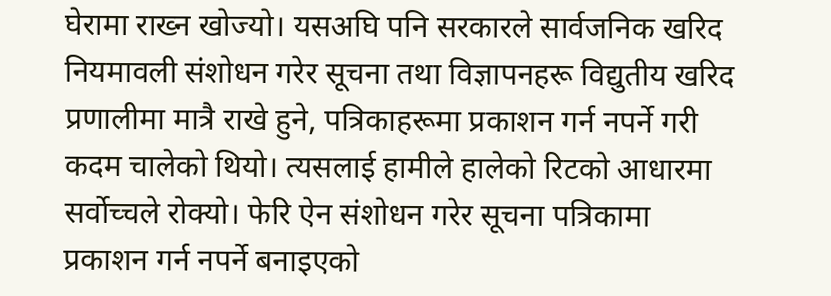घेरामा राख्न खोज्यो। यसअघि पनि सरकारले सार्वजनिक खरिद नियमावली संशोधन गरेर सूचना तथा विज्ञापनहरू विद्युतीय खरिद प्रणालीमा मात्रै राखे हुने, पत्रिकाहरूमा प्रकाशन गर्न नपर्ने गरी कदम चालेको थियो। त्यसलाई हामीले हालेको रिटको आधारमा सर्वोच्चले रोक्यो। फेरि ऐन संशोधन गरेर सूचना पत्रिकामा प्रकाशन गर्न नपर्ने बनाइएको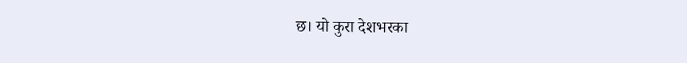छ। यो कुरा देशभरका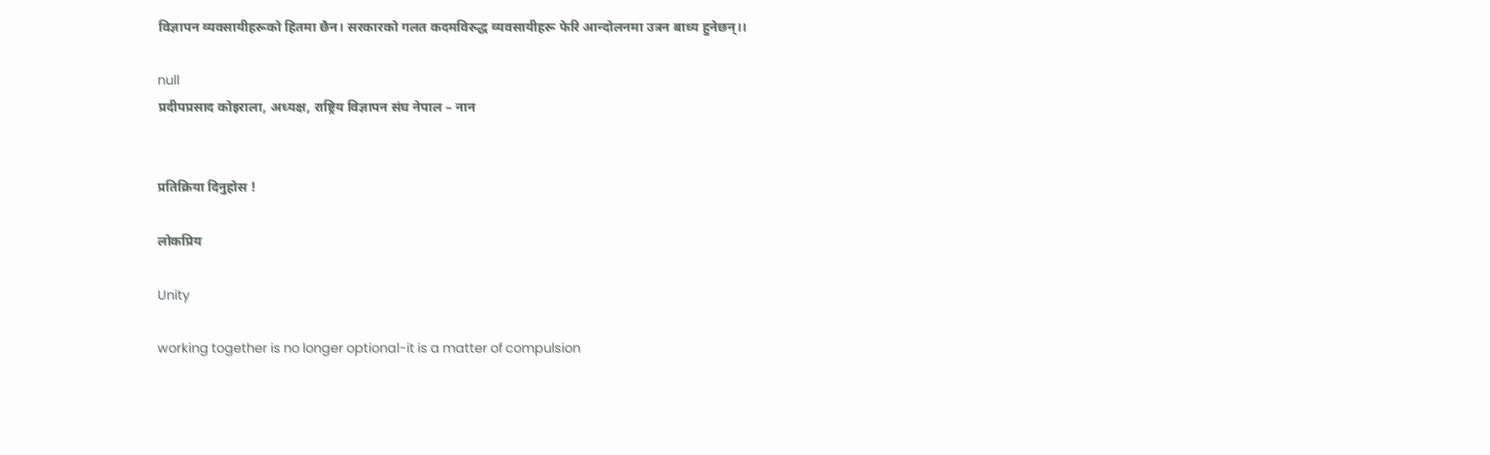विज्ञापन व्यवसायीहरूको हितमा छैन। सरकारको गलत कदमविरुद्ध व्यवसायीहरू फेरि आन्दोलनमा उत्रन बाध्य हुनेछन्।।

null
प्रदीपप्रसाद कोइराला, अध्यक्ष, राष्ट्रिय विज्ञापन संघ नेपाल – नान


प्रतिक्रिया दिनुहोस !

लोकप्रिय

Unity

working together is no longer optional-it is a matter of compulsion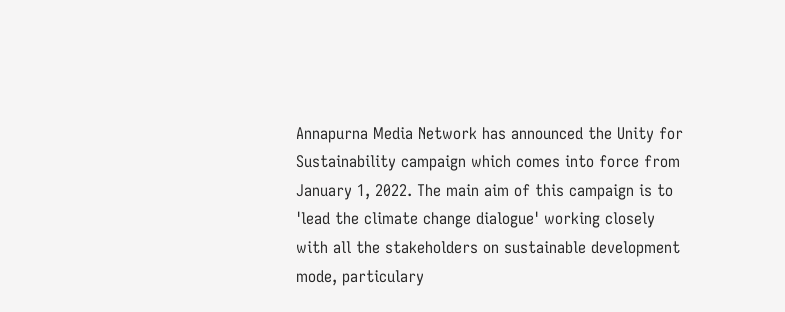Annapurna Media Network has announced the Unity for Sustainability campaign which comes into force from January 1, 2022. The main aim of this campaign is to 'lead the climate change dialogue' working closely with all the stakeholders on sustainable development mode, particulary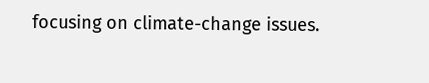focusing on climate-change issues.